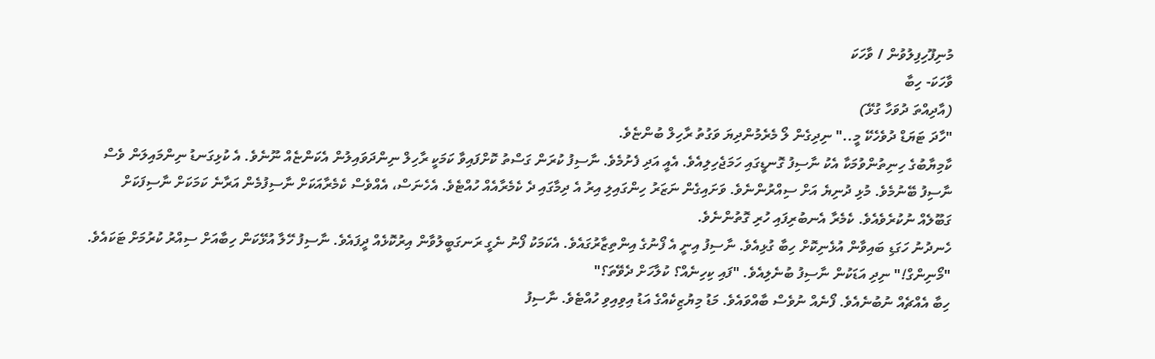މުނިފޫހިފިލުވުން / ވާހަކަ
ވާހަކަ- ހިބާ
(އާދިއްތަ ދުވަހާ ގުޅޭ)
"ހާދަ ޓަޔަޑް ދުވެހެކޭ މީ.." ނިދިގެން ލޯ މެރެމުންދިޔަ ވަގުތު ރާހިލް ބުންޏެވެ.
ކާމިޔާބުގެ ހިނިތުންވުމަކާ އެކު ނާސިފު ގޮނޑީގައި ހަމަޖެހިލިއެވެ. އެއީ އަދި ފެށުމެވެ. ނާސިފު ކުރަން ގަސްތު ކޮށްފައިވާ ކަމަކީ ރާހިލް ނިންދަވައިލުން އެކަންޏެއް ނޫނެވެ. އެ ކުޅިގަނޑު ނިންމައިލަން ވެސް ނާސިފު ބޭނުމެވެ. މުޅި ދުނިޔެ އަށް ސިއްރުންނެވެ. ވަށައިގެން ނަޒަރު ހިންގައިލި އިރު އެ ދިމާގައި ދެ ކެމެރާއެއް ހުއްޓެވެ. އެހެނަސް، އެއްވެސް ކެމެރާއަކަށް ނާސިފުމެން އަރާނެ ކަމަކަށް ނާސިފަކަށް ގަބޫލެއް ނުކުރެވެއެވެ. ކެމެރާ އެނބުރިފައި ހުރި ގޮތުންނެވެ.
ހެނދުނު ހަގަޑި ބައިވާން އުޅެނިކޮށް ހިބާ ގުޅިއެވެ. ނާސިފު އިނީ އެ ފޯނުގެ އިންތިޒާރުގައެވެ. އެކަމަކު ފޯނު ނެގީ ރަނގަބީލުވާން އިރުކޮޅެއް ދީފައެވެ. ނާސިފު ހޭލާ އުޅޭކަން ހިބާއަށް ސިއްރު ކުރުމަށް ޓަކައެވެ.
"މޯނިންގް!" ނިދި އަޑަކުން ނާސިފު ބުނެލިއެވެ. "ފައި ކިހިނެއް؟ ކުލާހަށް ދެވޭތަ؟"
ހިބާ އެއްޗެއް ނުބުނެއެވެ. ފޯނެއް ނުވެސް ބާއްވައެވެ. މަޑު މިޔުޒިކެއްގެ އަޑު އިވިއިވި ހުއްޓެވެ. ނާސިފު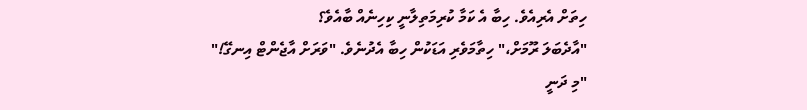ހިތަށް އެރިއެވެ. ހިބާ އެ ކަމާ ކުރިމަތިލާނީ ކިހިނެއް ބާއެވެ؟
"އާދެބަލަ ރޫމަށް،" ހިތާމަވެރި އަޑަކުން ހިބާ އެދުނެވެ. "ވަރަށް އާޖެންޓް އިނގޭ!"
"މި ދަނީ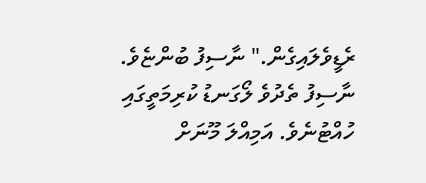ރެޑީވެލައިގެން." ނާސިފު ބުންޏެވެ.
ނާސިފު ތެދުވެ ލޯގަނޑު ކުރިމަތީގައި ހުއްޓުނެވެ. އަމިއްލަ މޫނަށް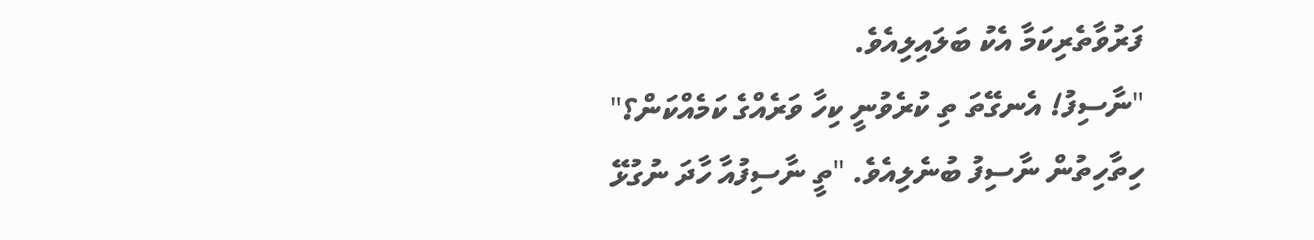ފަރުވާތެރިކަމާ އެކު ބަލައިލިއެވެ.
"ނާސިފު! އެނގޭތަ ތި ކުރެވުނީ ކިހާ ވަރެއްގެ ކަމެއްކަން؟" ހިތާހިތުން ނާސިފު ބުނެލިއެވެ. "ތީ ނާސިފުއާ ހާދަ ނުގުޅޭ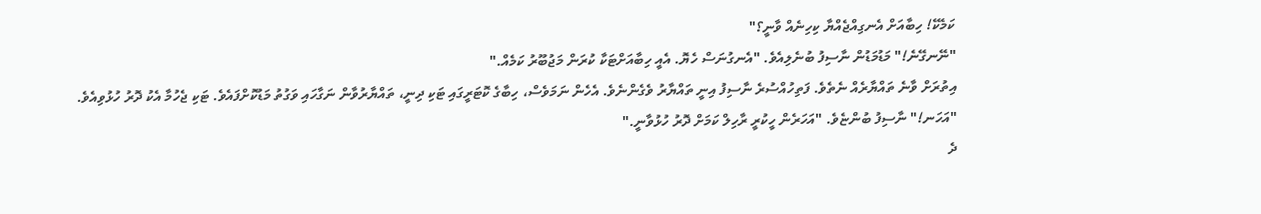ކަމެކޭ! ހިބާއަށް އެނގިއްޖެއްޔާ ކިހިނެއް ވާނީ؟"
"ނޭނގޭނެ!" މަޑުމަޑުން ނާސިފު ބުނެލިއެވެ. "އެނގުނަސް ހެޔޮ. އެއީ ހިބާއަށްޓަކާ ކުރަން މަޖުބޫރު ކަމެއް."
އިތުރަށް ވާނެ ތައްޔާރެއް ނެތެވެ. ފަތިހުއްސުރެ ނާސިފު އިނީ ތައްޔާރު ވެގެންނެވެ. އެހެން ނަމަވެސް، ހިބާގެ ކޮޓަރީގައި ޓަކި ދިނީ، ތައްޔާރުވާން ނަގާހައި ވަގުތު މަޑުކޮށްފައެވެ. ޓަކި ޖެހުމާ އެކު ދޮރު ހުޅުވިއެވެ.
"އަހަނ!" ނާސިފު ބުންޏެވެ. "އަހަރެން ހީކުރީ ރާހިލް ކަމަށް ދޮރު ހުޅުވާނީ."
ދެ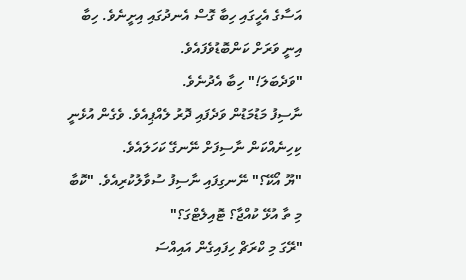އަސާގެ އެހީގައި ހިބާ ގޮސް އެނދުގައި އިށީނެވެ. ހިބާ އިނީ ވަރަށް ކަންބޮޑުވެފައެވެ.
"ވަދެބަލަ!" ހިބާ އެދުނެވެ.
ނާސިފު މަޑުމަޑުން ވަދެފައި ދޮރު ލެއްޕިއެވެ. ވެގެން އުޅެނީ ކިހިނެއްކަން ނާސިފަށް ނޭނގޭ ކަހަލައެވެ.
"ޔޫ އޯކޭ؟" ނޭނގިފައި ނާސިފު ސުވާލުކުރިއެވެ. "ކޮބާ މި ތާ އުޅޭ ކުއްޖާ؟ ޓޮއިލެޓްގަ؟"
"ރޭގަ މި ކްރަޗް ހިފައިގެން އައިއްސަ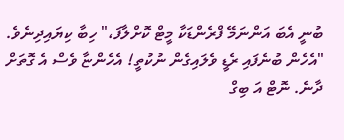ބުނީ އެބަ އަންނަމޭ ފްރެންޑަކާ މީޓް ކޮށްލާފަ،" ހިބާ ކިޔައިދިނެވެ.
"އެހެން ބުނެފައި ރެޑީ ވެލައިގެން ނުކުތީ! އެހެންޏާ ވެސް އެ ގޮތަށް ދާނެ. ނޮޓް އަ ބިގް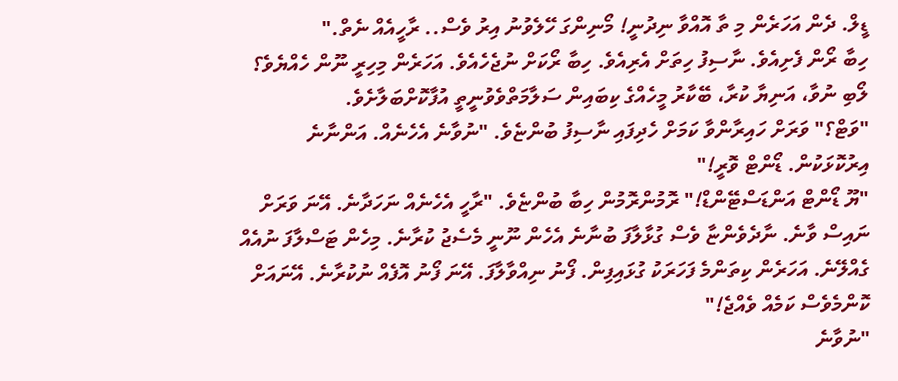ޑީލް. ދެން އަހަރެން މި ތާ އޮއްވާ ނިދުނީ! މޯނިންގަ ހޭލެވުނު އިރު ވެސް.. ރާހީއެއް ނެތް."
ހިބާ ރޯން ފެށިއެވެ. ނާސިފު ހިތަށް އެރިއެވެ. ހިބާ ރޯކަށް ނުޖެހެއެވެ. އަހަރެން މިހިރީ ނޫން ހެއްޔެވެ؟
ލޯބި ނުވާ، އަނިޔާ ކުރާ، ބޭކާރު މީހެއްގެ ކިބައިން ސަލާމަތްވެވުނީތީ އުފާކޮށްބަލާށެވެ.
"ވަޓް؟" ވަރަށް ހައިރާންވާ ކަމަށް ހެދިފައި ނާސިފު ބުންޏެވެ. "ނުވާނެ އެހެނެއް. އަންނާނެ އިރުކޮޅަކުން. ޑޯންޓް ވޮރީ!"
"ޔޫ ޑޯންޓް އަންޑަސްޓޭންޑް!" ރޮމުންރޮމުން ހިބާ ބުންޏެވެ. "ރާހީ އެހެނެއް ނަހަދާނެ. އޭނަ ވަރަށް ނައިސް ވާނެ. ނާދެވެންޏާ ވެސް ގުޅާލާފަ ބުނާނެ އެހެން ނޫނީ މެސެޖު ކުރާނެ. މިހެން ޓަސްލާފަ ނުއެއް ގެއްލޭނެ. އަހަރެން ކިތަންމެ ފަހަރަކު ގުޅައިފިން. ފޯނު ނިއްވާލާފަ. އޭނަ ފޯނު އޮފެއް ނުކުރާނެ. އޭނައަށް ކޮންމެވެސް ކަމެއް ވެއްޖެ!"
"ނުވާނެ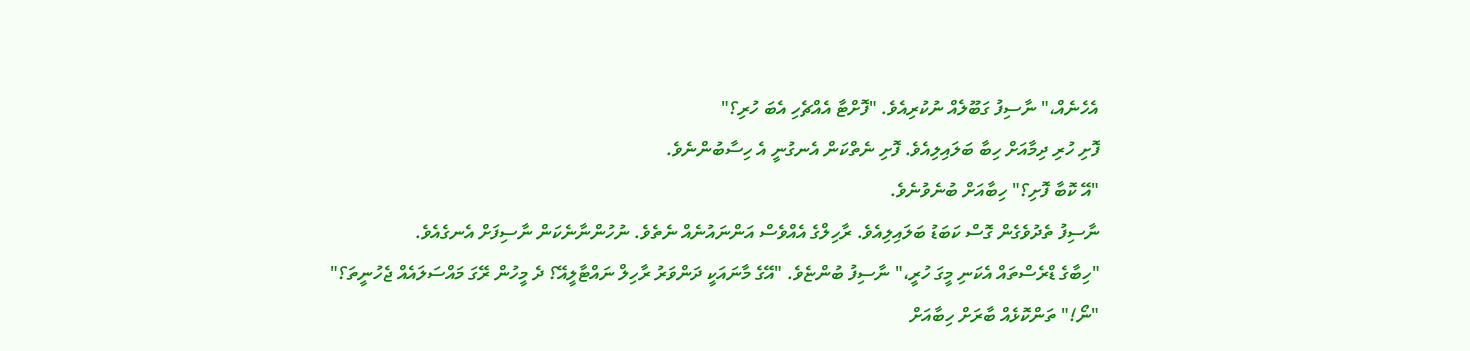އެހެނެއް،" ނާސިފު ގަބޫލެއް ނުކުރިއެވެ. "ފޮށްޓާ އެއްޗެހި އެބަ ހުރި؟"
ފޮށި ހުރި ދިމާއަށް ހިބާ ބަލައިލިއެވެ. ފޮށި ނެތްކަން އެނގުނީ އެ ހިސާބުންނެވެ.
"އޭ ކޮބާ ފޮށި؟" ހިބާއަށް ބުނެވުނެވެ.
ނާސިފު ތެދުވެގެން ގޮސް ކަބަޑު ބަލައިލިއެވެ. ރާހިލްގެ އެއްވެސް އަންނައުނެއް ނެތެވެ. ނުހުންނާނެކަން ނާސިފަށް އެނގެއެވެ.
"ހިބާގެ ޑްރެސްތައް އެކަނި މީގަ ހުރީ،" ނާސިފު ބުންޏެވެ. "އޭގެ މާނައަކީ ދަންވަރު ރާހިލް ނައްޓާލީއޭ؟ ދެ މީހުން ރޭގަ މައްސަލައެއް ޖެހުނީތަ؟"
"ނޯ!" ތަންކޮޅެއް ބާރަށް ހިބާއަށް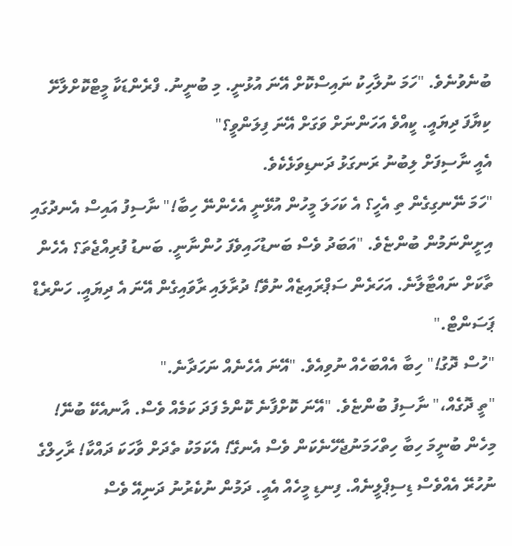ބުނެވުނެވެ. "ހަމަ ނުލާހިކު ނައިސްކޮށް އޭނަ އުޅުނީ. މި ބުނީނު. ފްރެންޑަކާ މީޓްކޮށްލާށޭ ކިޔާފަ ދިޔައީ. ކީއްވެ އަހަންނަށް ވަގަށް އޭނަ ފިލަންވީ؟"
އެއީ ނާސިފަށް ލިބުނު ރަނގަޅު ދަނޑިވަޅެކެވެ.
"ހަމަ ނޭނގިގެން ތި އެހީ؟ އެ ކަހަލަ މީހުން އުޅޭނީ އެހެންނޭ ހިބާ!" ނާސިފު އައިސް އެނދުގައި އިށީންނަމުން ބުންޏެވެ. "އަބަދު ވެސް ބަނޑުހައިވެފަ ހުންނާނީ. ބަނޑު ފުރިއްޖެތަ؟ އެހެން ތާކަށް ނައްޓާލާނެ. އަހަރެން ސަޕްރައިޒެއް ނުވޭ! ދުރާލައި ރާވައިގެން އޭނަ އެ ދިޔައީ. ހަންރެޑް ޕަސަންޓް."
"ހުސް ދޮގު!" ހިބާ އެއްބަހެއް ނުވިއެވެ. "އޭނަ އެހެނެއް ނަހަދާނެ."
"ތީ ދޮގެއް،" ނާސިފު ބުންޏެވެ. "އޭނަ ކޮށްފާނެ ކޮންމެ ފަދަ ކަމެއް ވެސް. އާނއެކޭ ބުނޭ! މިހެން ބުނީމަ ހިބާ ހިތްހަމަނުޖެހޭނެކަން ވެސް އެނގޭ! އެކަމަކު ތެދަށް ވާހަކަ ދައްކާ! ރާހިލްގެ ނުހުރޭ އެއްވެސް ޑިސިޕްލީނެއް. ފިނޑި މީހެއް އެއީ. ދަމުން ނުކެރުނު ދަނިއޭ ވެސް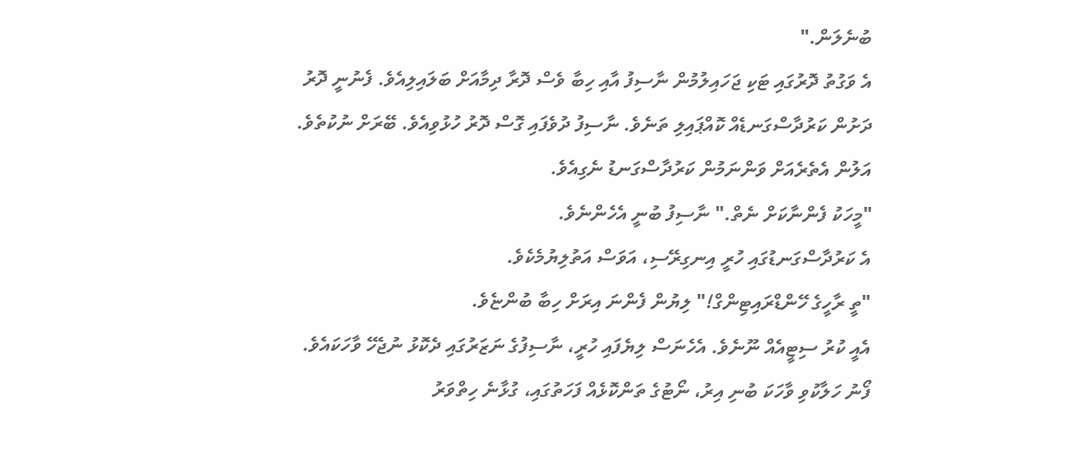ބުނެލަން."
އެ ވަގުތު ދޮރުގައި ޓަކި ޖަހައިލުމުން ނާސިފު އާއި ހިބާ ވެސް ދޮރާ ދިމާއަށް ބަލައިލިއެވެ. ފެނުނީ ދޮރު ދަށުން ކަރުދާސްގަނޑެއް ކޮއްޕައިލި ތަނެވެ. ނާސިފު ދުވެފައި ގޮސް ދޮރު ހުޅުވިއެވެ. ބޭރަށް ނުކުތެވެ. އަލުން އެތެރެއަށް ވަންނަމުން ކަރުދާސްގަނޑު ނެގިއެވެ.
"މީހަކު ފެންނާކަށް ނެތް." ނާސިފު ބުނީ އެހެންނެވެ.
އެ ކަރުދާސްގަނޑުގައި ހުރީ އިނގިރޭސި، އަވަސް އަތުލިޔުމެކެވެ.
"ތީ ރާހީގެ ހޭންޑްރައިޓިންގް!" ލިޔުން ފެންނަ އިރަށް ހިބާ ބުންޏެވެ.
އެއީ ކުރު ސިޓީއެއް ނޫނެވެ. އެހެނަސް ލިޔެފައި ހުރީ، ނާސިފުގެ ނަޒަރުގައި ދެކޮޅު ނުޖެހޭ ވާހަކައެވެ. ފޯނު ހަލާކުވި ވާހަކަ ބުނި އިރު، ނޯޓުގެ ތަންކޮޅެއް ފަހަތުގައި، ގުޅާނެ ހިތްވަރު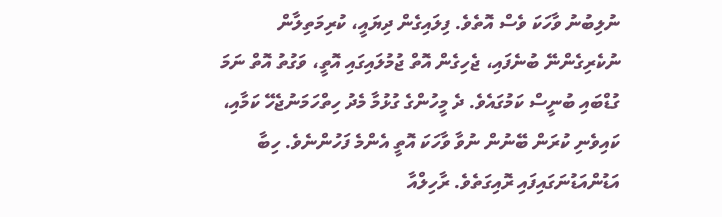ނުލިބުނު ވާހަކަ ވެސް އޮތެވެ. ފިލައިގެން ދިޔައީ، ކުރިމަތިލާން ނުކެރިގެންނޭ ބުނެފައި، ޖެހިގެން އޮތް ޖުމުލައިގައި އޮތީ، ވަގުތު އޮތް ނަމަ ގުޑްބައި ބުނީސް ކަމުގައެވެ. ދެ މީހުންގެ ގުޅުމާ މެދު ހިތްހަމަނުޖެހޭ ކަމާއި، ކައިވެނި ކުރަން ބޭނުން ނުވާ ވާހަކަ އޮތީ އެންމެ ފަހުންނެވެ. ހިބާ އަޑުންއަޑުނަގައިފައި ރޮއިގަތެވެ. ރާހިލްއާ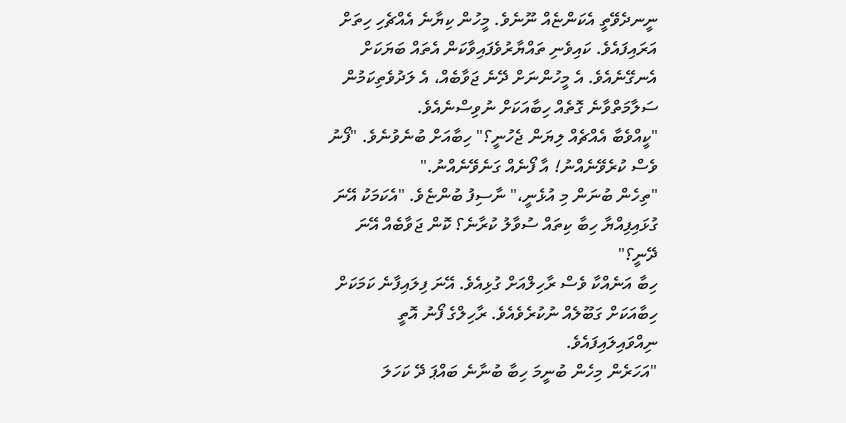ނީނދެވޭތީ އެކަންޏެއް ނޫނެވެ. މީހުން ކިޔާނެ އެއްޗެހި ހިތަށް އަރައިފައެވެ. ކައިވެނި ތައްޔާރުވެފައިވާކަން އެތައް ބަޔަކަށް އެނގޭނެއެވެ. އެ މީހުންނަށް ދޭނެ ޖަވާބެއް، އެ ލަދުވެތިކަމުން ސަލާމަތްވާނެ ގޮތެއް ހިބާއަކަށް ނުވިސްނެއެވެ.
"ކީއްވެބާ އެއްޗެއް ލިޔަން ޖެހުނީ؟" ހިބާއަށް ބުނެވުނެވެ. "ފޯނު ވެސް ކުރެވޭނެއްނު! އާ ފޯނެއް ގަނެވޭނެއްނު."
"ތިހެން ބުނަން މި އުޅެނީ،" ނާސިފު ބުންޏެވެ. "އެކަމަކު އޭނަ ގުޅައިފިއްޔާ ހިބާ ކިތައް ސުވާލު ކުރާނެ؟ ކޮން ޖަވާބެއް އޭނަ ދޭނީ؟"
ހިބާ އަނެއްކާ ވެސް ރާހިލްއަށް ގުޅިއެވެ. އޭނަ ފިލައިފާނެ ކަމަކަށް ހިބާއަކަށް ގަބޫލެއް ނުކުރެވެއެވެ. ރާހިލްގެ ފޯނު އޮތީ ނިއްވައިލައިފައެވެ.
"އަހަރެން މިހެން ބުނީމަ ހިބާ ބުނާނެ ބައްޕަ ދޭ ކަހަލަ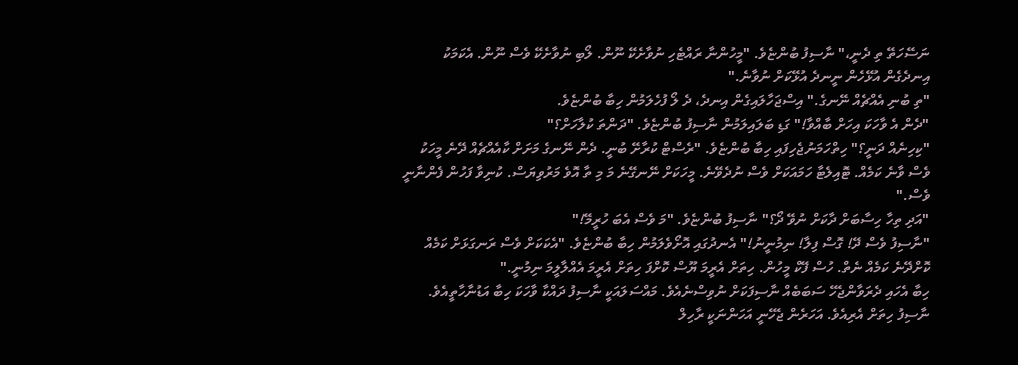ނަސޭހަތޭ ތި ދެނީ،" ނާސިފު ބުންޏެވެ. "މީހުންނާ ރައްޓެހި ނުވާށެކޭ ނޫން. ލޯބި ނުވާށެކޭ ވެސް ނޫން. އެކަމަކު އިނދެގެން އުޅޭހެން ނީނދެ އުޅޭކަށް ނުވާނެ."
"ތި ބުނި އެއްޗެއް ނޭނގެ." އިސްޖަހާލައިގެން އިނދެ، ދެ ލޯ ފުހެލަމުން ހިބާ ބުންޏެވެ.
"ދެން އެ ވާހަކަ އިހަށް ބާއްވާ!" ގަޑި ބަލައިލަމުން ނާސިފު ބުންޏެވެ. "ދަންތަ ކުލާހަށް؟"
"ކިހިނެއް ދަނީ؟" ހިތްހަމަނުޖެހިފައި ހިބާ ބުންޏެވެ. "ރެސްޓް ކުރާށޭ ބުނީ. ދެން ނޭނގެ މަށަށް ކާއެއްޗެއް ދޭނެ މީހަކު ވެސް ވާނެ ކަމެއް. ޓޮއިލެޓާ ހަމައަކަށް ވެސް ނުދެވޭނެ. މީހަކަށް ނޭނގޭނެ މަ މި ތާ އޮވެ މަރުވިޔަސް. ކުނިވާ ފަހުން ފެންނާނީ ވެސް."
"އަދި ތިހާ ހިސާބަށް ދާކަށް ނުވޭ ދޯ؟" ނާސިފު ބުންޏެވެ. "މަ ވެސް އެބަ ހުރީމޭ!"
"ނާސިފު ވެސް ދޭ! ގޮސް ފިލާ! ނިމުނީނު!" އެނދުގައި އޮށޯވެލަމުން ހިބާ ބުންޏެވެ. "އެކަކަށް ވެސް ރަނގަޅަށް ކަމެއް ކޮށްދޭނެ ކަމެއް ނެތް. ހުސް ފޭކް މީހުން. ހިތަށް އެރީމަ ޔޫސް ކޮށްފަ ހިތަށް އެރީމަ އެއްލާލީމަ ނިމުނީ."
ހިބާ އެހައި ދެރަވާންޖެހޭ ސަބަބެއް ނާސިފަކަށް ނުވިސްނެއެވެ. މައްސަލައަކީ ނާސިފު ދައްކާ ވާހަކަ ހިބާ އަޑުނާހާތީއެވެ. ނާސިފު ހިތަށް އެރިއެވެ. އަހަރެން ޖެހޭނީ އަހަންނަކީ ރާހިލް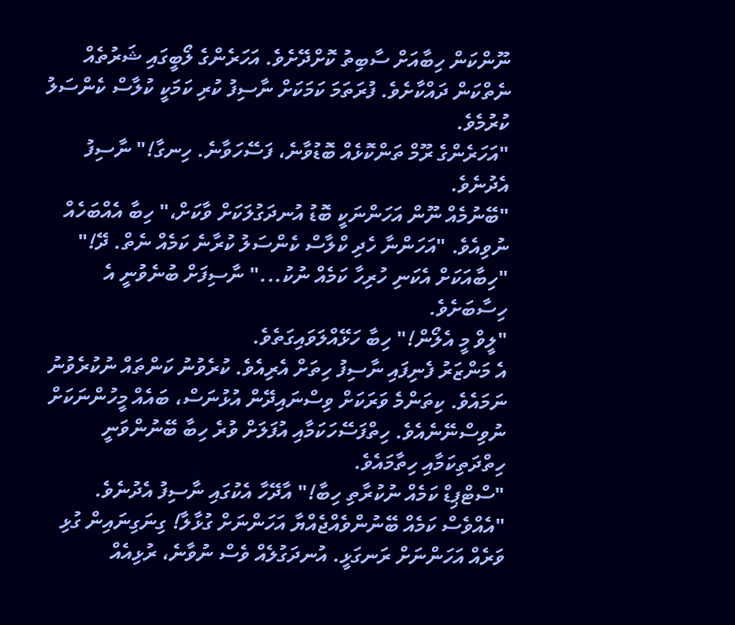ނޫންކަން ހިބާއަށް ސާބިތު ކޮށްދޭށެވެ. އަހަރެންގެ ލޯބީގައި ޝަރުތެއް ނެތްކަން ދައްކާށެވެ. ފުރަތަމަ ކަމަކަށް ނާސިފު ކުރި ކަމަކީ ކުލާސް ކެންސަލު ކުރުމެވެ.
"އަހަރެންގެ ރޫމް ތަންކޮޅެއް ބޮޑުވާނެ، ފަސޭހަވާނެ. ހިނގާ!" ނާސިފު އެދުނެވެ.
"ބޭނުމެއް ނޫން އަހަންނަކީ ބޮޑު އުނދަގުލަކަށް ވާކަށް،" ހިބާ އެއްބަހެއް ނުވިއެވެ. "އަހަންނާ ހެދި ކްލާސް ކެންސަލު ކުރާނެ ކަމެއް ނެތް. ދޭ!"
"ހިބާއަކަށް އެކަނި ހުރިހާ ކަމެއް ނުކު..." ނާސިފަށް ބުނެވުނީ އެ ހިސާބަށެވެ.
"ލީވް މީ އެލޯން!" ހިބާ ހަޅޭއްލަވައިގަތެވެ.
އެ މަންޒަރު ފެނިފައި ނާސިފު ހިތަށް އެރިއެވެ. ކުރެވުނު ކަންތައް ނުކުރެވުނު ނަމައެވެ. ކިތަންމެ ވަރަކަށް ވިސްނައިދޭން އުޅުނަސް، ބައެއް މީހުންނަކަށް ނުވިސްނޭނެއެވެ. ހިތްފަސޭހަކަމާއި އުފަލަށް ވުރެ ހިބާ ބޭނުންވަނީ ހިތްދަތިކަމާއި ހިތާމައެވެ.
"ސްޓްޕިޑް ކަމެއް ނުކުރާތި ހިބާ!" އާދޭހާ އެކުގައި ނާސިފު އެދުނެވެ. "އެއްވެސް ކަމެއް ބޭނުންވެއްޖެއްޔާ އަހަންނަށް ގުޅާލާ! ގިނަގިނައިން ގުޅި ވަރެއް އަހަންނަށް ރަނގަޅީ. އުނދަގުލެއް ވެސް ނުވާނެ، ރުޅިއެއް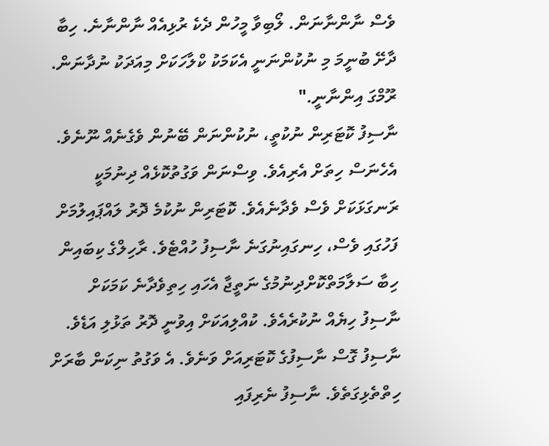ވެސް ނާންނާނަން. ލޯބިވާ މީހުން ދެކެ ރުޅިއެއް ނާންނާނެ. ހިބާ ދާށޭ ބުނީމަ މި ނުކުންނަނީ އެކަމަކު ކްލާހަކަށް މިއަދަކު ނުދާނަން. ރޫމްގަ އިންނާނީ."
ނާސިފު ކޮޓަރިން ނުކުތީ، ނުކުންނަން ބޭނުން ވެގެނެއް ނޫނެވެ. އެހެނަސް ހިތަށް އެރިއެވެ. ވިސްނަން ވަގުތުކޮޅެއް ދިނުމަކީ ރަނގަޅަކަށް ވެސް ވެދާނެއެވެ. ކޮޓަރިން ނުކުމެ ދޮރު ލައްޕައިލުމަށް ފަހުގައި ވެސް، ހިނގައިނުގަނެ ނާސިފު ހުއްޓެވެ. ރާހިލްގެ ކިބައިން ހިބާ ސަލާމަތްކޮށްދިނުމުގެ ނަތީޖާ އެހައި ހިތިވެދާނެ ކަމަކަށް ނާސިފު ހިޔެއް ނުކުރެއެވެ. ކުއްލިއަކަށް އިވުނީ ދޮރު ތަޅުލި އަޑެވެ. ނާސިފު ގޮސް ނާސިފުގެ ކޮޓަރިއަށް ވަނެވެ. އެ ވަގުތު ނިކަން ބާރަށް ހިތްތެޅިގަތެވެ. ނާސިފު ނެރިފައި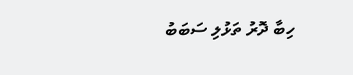ހިބާ ދޮރު ތަޅުލި ސަބަބު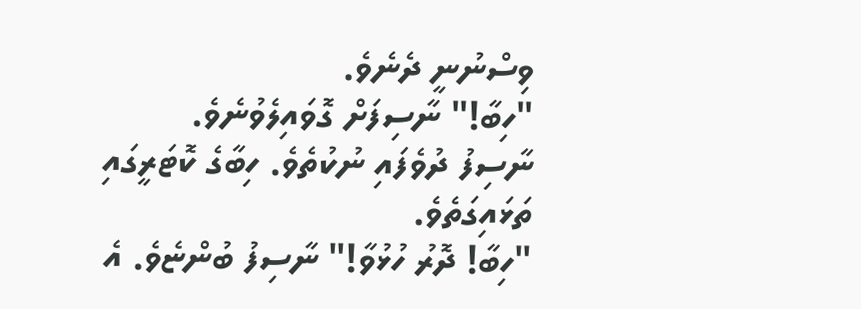ވިސްނުނީ ދެނެވެ.
"ހިބާ!" ނާސިފަށް ގޮވައިލެވުނެވެ.
ނާސިފު ދުވެފައި ނުކުތެވެ. ހިބާގެ ކޮޓަރީގައި ތަޅައިގަތެވެ.
"ހިބާ! ދޮރު ހުޅުވާ!" ނާސިފު ބުންޏެވެ. އެ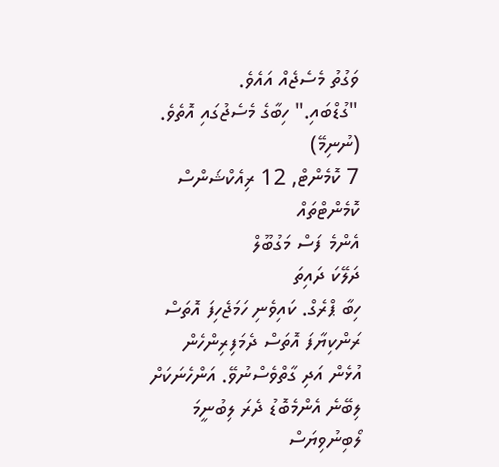ވަގުތު މެސެޖެއް އައެވެ.
"ގުޑްބައި." ހިބާގެ މެސެޖުގައި އޮތެވެ. (ނުނިމޭ)
7 ކޮމެންޓް, 12 ރިއެކްޝަންސް
ކޮމެންޓްތައް
އެންމެ ފަސް މަގުބޫލް
ދަލޭކަ ދައިތަ
ހިބާ ޕްރެގް. ކައިވެނި ހަމަޖެހިފަ އޮތަސް ރަންކިޔާފަ އޮތަސް ދެމަފިރިންހެން އުޅެން އަދި ގާތްވެސްނުވޭ. އަންހެނަކަށް ލިބޭނެ އެންމެބޮޑު ދެރަ ލިބުނީމަ ލޯބިނުވިޔަސް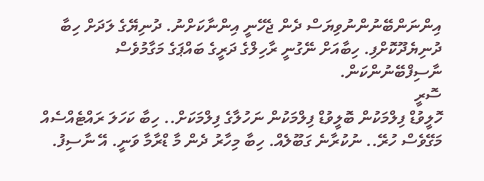އިންނަންބޭނުންނުވިޔަސް ދެން ޖެހޭނީ އިންނާކަށްނު. ދުނިޔޭގެ ލަދަށް ހިބާ ދުނިޔެދޫކޮށްފި. ހިބާއަށް ނޭގުނީ ރާހިލްގެ ދަރީގެ ބައްޕަގެ މަގާމުވެސް ނާސިފްބޭނުންކަން.
ސޮރީ
ހޮލީވުޑް ފިލްމަކުން ބޮލީވުޑް ފިލްމަކުން ނަހުލާގެ ފިލްމަކަށް.. ހިބާ ކަހަލަ ރައްޓެއްސެއް މަގޭވެސް ހުރޭ.. ނުކުރާނެ ގަބޫލެއް. ހިބާ މިހާރު ދެން މާ ޑްރާމާ ވަނީ. އޭ ނާސިފު.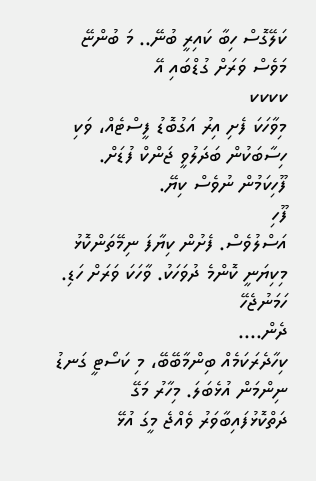ކަލޭގޮސް ހިބާ ކައިރީ ބުނޭ.. މަ ބުންޏޭ މަވެސް ވަރަށް ގުޑްބައި އޭ
ކކކކ
މިވާހަކަ ފެށި އިރު އަގުބޮޑު ފީސްޓެއް، ވަކި ހިސާބަކުން ބަދަލުވީ ޖަންކް ފުޑަށް. ފޫހިކަމުން ނުވެސް ކިޔޭ.
ފޫހި
އަސްލުވެސް. ފެށުން ކިޔާފަ ނިމޭތަންކޮޅު މިކިޔަނީ ކޮންމެ ދުވަހަކު. ވާހަކަ ވަރަށް ހަޑި. ހަމަނުޖެހޭ
ދެން....
ކިހާދެރަކަމެއް ބިންމާބޭބޭ، މި ކަސޯޓީ ގަނޑު ނިންމަން އުޅެބަލަ. މިހާރު މަގޭ ދަތްކޮޅުފައިބާވަރު ވެއްޖެ މީގަ އުޅޭ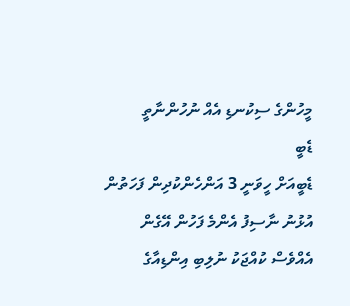މީހުންގެ ސިކުނޑި އެއް ނުހުންނާތީ
ޑެބީ
ޑެބީއަށް ހީވަނީ 3 އަންހެންކުދިން ފަހަތުން އުޅުނު ނާސިފު އެންމެ ފަހުން އޭގެން އެއްވެސް ކުއްޖަކު ނުލިބި އިންޑިއާގެ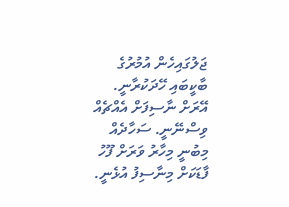ޖަލުގައިހެން އުމުރުގެ ބާކީބައި ހޭދަކުރާނީ. އޭރަށް ނާސިފަށް އެއްޗެއް ވިސްނޭނީ. ސަހާދެއް މިބުނީ މިހާރު ވަރަށް ފޫހު ފާޑަކަށް މިނާސިފު އުޅެނީ.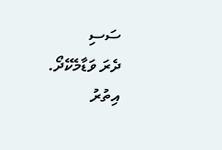ސަސި
ދެރަ ވަޑާމެކޭދޯ.
އިތުރު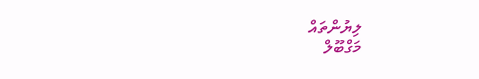ލިޔުންތައް
މަގްބޫލް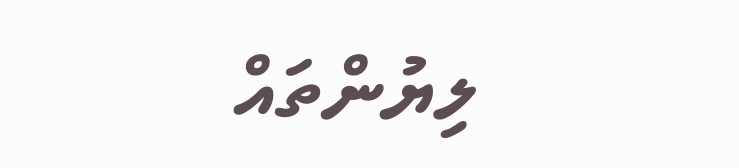ލިޔުންތައް